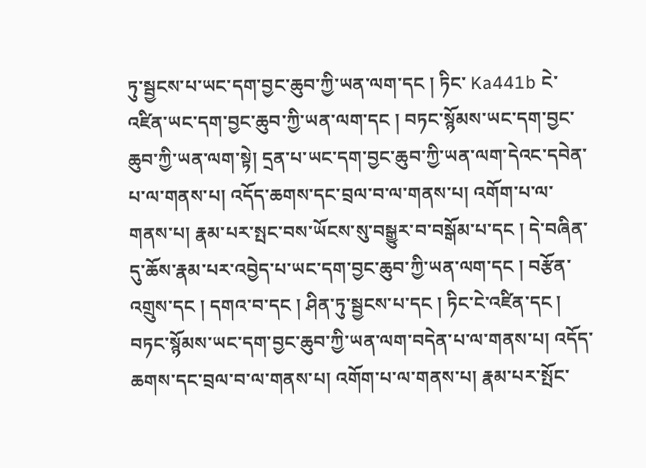ཏུ་སྦྱངས་པ་ཡང་དག་བྱང་ཆུབ་ཀྱི་ཡན་ལག་དང ། ཏིང་ Ka441b ངེ་འཛིན་ཡང་དག་བྱང་ཆུབ་ཀྱི་ཡན་ལག་དང ། བཏང་སྙོམས་ཡང་དག་བྱང་ཆུབ་ཀྱི་ཡན་ལག་སྟེ། དྲན་པ་ཡང་དག་བྱང་ཆུབ་ཀྱི་ཡན་ལག་དེའང་དབེན་པ་ལ་གནས་པ། འདོད་ཆགས་དང་བྲལ་བ་ལ་གནས་པ། འགོག་པ་ལ་གནས་པ། རྣམ་པར་སྤང་བས་ཡོངས་སུ་བསྒྱུར་བ་བསྒོམ་པ་དང ། དེ་བཞིན་དུ་ཆོས་རྣམ་པར་འབྱེད་པ་ཡང་དག་བྱང་ཆུབ་ཀྱི་ཡན་ལག་དང ། བརྩོན་འགྲུས་དང ། དགའ་བ་དང ། ཤིན་ཏུ་སྦྱངས་པ་དང ། ཏིང་ངེ་འཛིན་དང ། བཏང་སྙོམས་ཡང་དག་བྱང་ཆུབ་ཀྱི་ཡན་ལག་བདེན་པ་ལ་གནས་པ། འདོད་ཆགས་དང་བྲལ་བ་ལ་གནས་པ། འགོག་པ་ལ་གནས་པ། རྣམ་པར་སྤོང་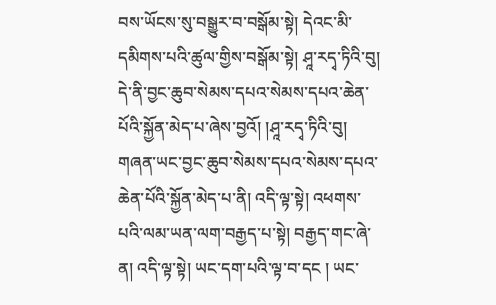བས་ཡོངས་སུ་བསྒྱུར་བ་བསྒོམ་སྟེ། དེའང་མི་དམིགས་པའི་ཚུལ་གྱིས་བསྒོམ་སྟེ། ཤཱ་རདྭ་ཏིའི་བུ། དེ་ནི་བྱང་ཆུབ་སེམས་དཔའ་སེམས་དཔའ་ཆེན་པོའི་སྐྱོན་མེད་པ་ཞེས་བྱའོ། །ཤཱ་རདྭ་ཏིའི་བུ། གཞན་ཡང་བྱང་ཆུབ་སེམས་དཔའ་སེམས་དཔའ་ཆེན་པོའི་སྐྱོན་མེད་པ་ནི། འདི་ལྟ་སྟེ། འཕགས་པའི་ལམ་ཡན་ལག་བརྒྱད་པ་སྟེ། བརྒྱད་གང་ཞེ་ན། འདི་ལྟ་སྟེ། ཡང་དག་པའི་ལྟ་བ་དང ། ཡང་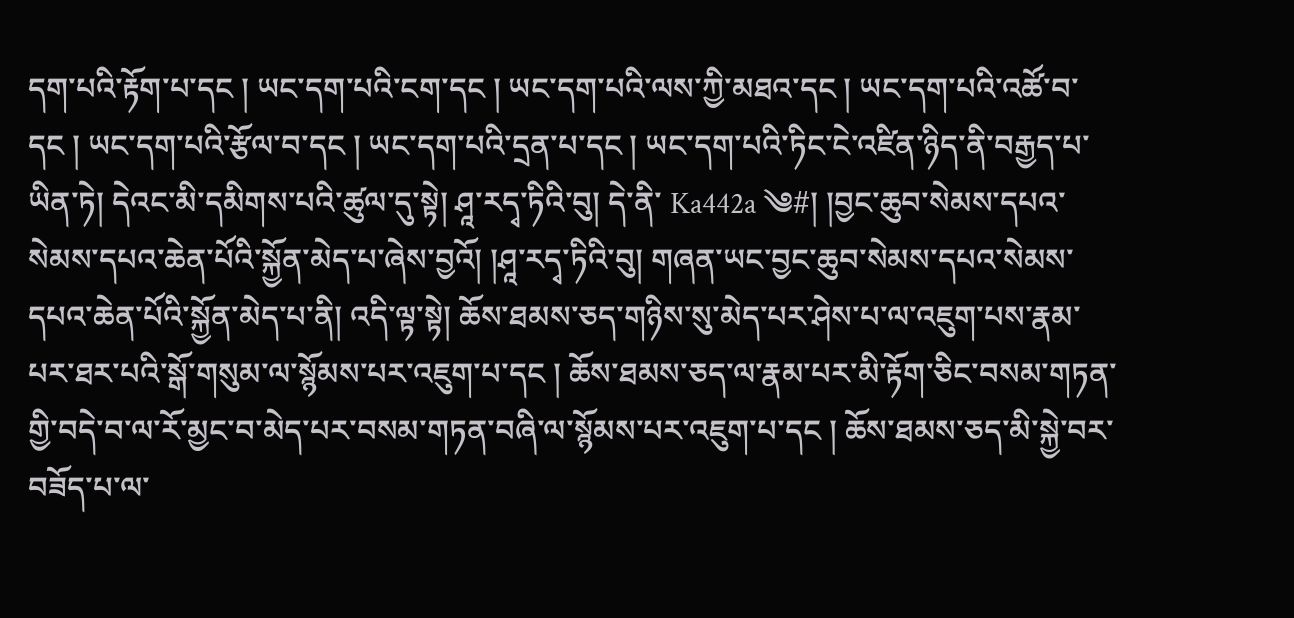དག་པའི་རྟོག་པ་དང ། ཡང་དག་པའི་ངག་དང ། ཡང་དག་པའི་ལས་ཀྱི་མཐའ་དང ། ཡང་དག་པའི་འཚོ་བ་དང ། ཡང་དག་པའི་རྩོལ་བ་དང ། ཡང་དག་པའི་དྲན་པ་དང ། ཡང་དག་པའི་ཏིང་ངེ་འཛིན་ཉིད་ནི་བརྒྱད་པ་ཡིན་ཏེ། དེའང་མི་དམིགས་པའི་ཚུལ་དུ་སྟེ། ཤཱ་རདྭ་ཏིའི་བུ། དེ་ནི་ Ka442a ༄#། །བྱང་ཆུབ་སེམས་དཔའ་སེམས་དཔའ་ཆེན་པོའི་སྐྱོན་མེད་པ་ཞེས་བྱའོ། །ཤཱ་རདྭ་ཏིའི་བུ། གཞན་ཡང་བྱང་ཆུབ་སེམས་དཔའ་སེམས་དཔའ་ཆེན་པོའི་སྐྱོན་མེད་པ་ནི། འདི་ལྟ་སྟེ། ཆོས་ཐམས་ཅད་གཉིས་སུ་མེད་པར་ཤེས་པ་ལ་འཇུག་པས་རྣམ་པར་ཐར་པའི་སྒོ་གསུམ་ལ་སྙོམས་པར་འཇུག་པ་དང ། ཆོས་ཐམས་ཅད་ལ་རྣམ་པར་མི་རྟོག་ཅིང་བསམ་གཏན་གྱི་བདེ་བ་ལ་རོ་མྱང་བ་མེད་པར་བསམ་གཏན་བཞི་ལ་སྙོམས་པར་འཇུག་པ་དང ། ཆོས་ཐམས་ཅད་མི་སྐྱེ་བར་བཟོད་པ་ལ་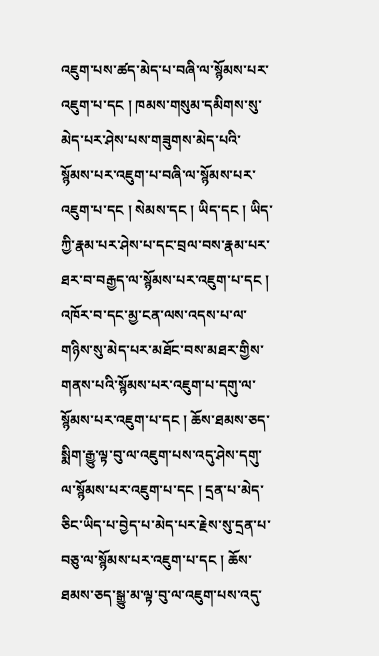འཇུག་པས་ཚད་མེད་པ་བཞི་ལ་སྙོམས་པར་འཇུག་པ་དང ། ཁམས་གསུམ་དམིགས་སུ་མེད་པར་ཤེས་པས་གཟུགས་མེད་པའི་སྙོམས་པར་འཇུག་པ་བཞི་ལ་སྙོམས་པར་འཇུག་པ་དང ། སེམས་དང ། ཡིད་དང ། ཡིད་ཀྱི་རྣམ་པར་ཤེས་པ་དང་བྲལ་བས་རྣམ་པར་ཐར་བ་བརྒྱད་ལ་སྙོམས་པར་འཇུག་པ་དང ། འཁོར་བ་དང་མྱ་ངན་ལས་འདས་པ་ལ་གཉིས་སུ་མེད་པར་མཐོང་བས་མཐར་གྱིས་གནས་པའི་སྙོམས་པར་འཇུག་པ་དགུ་ལ་སྙོམས་པར་འཇུག་པ་དང ། ཆོས་ཐམས་ཅད་སྨིག་རྒྱུ་ལྟ་བུ་ལ་འཇུག་པས་འདུ་ཤེས་དགུ་ལ་སྙོམས་པར་འཇུག་པ་དང ། དྲན་པ་མེད་ཅིང་ཡིད་པ་བྱེད་པ་མེད་པར་རྗེས་སུ་དྲན་པ་བཅུ་ལ་སྙོམས་པར་འཇུག་པ་དང ། ཆོས་ཐམས་ཅད་སྒྱུ་མ་ལྟ་བུ་ལ་འཇུག་པས་འདུ་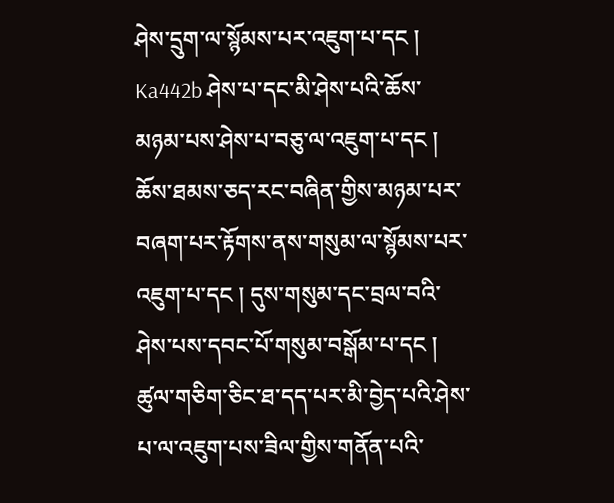ཤེས་དྲུག་ལ་སྙོམས་པར་འཇུག་པ་དང ། Ka442b ཤེས་པ་དང་མི་ཤེས་པའི་ཆོས་མཉམ་པས་ཤེས་པ་བཅུ་ལ་འཇུག་པ་དང ། ཆོས་ཐམས་ཅད་རང་བཞིན་གྱིས་མཉམ་པར་བཞག་པར་རྟོགས་ནས་གསུམ་ལ་སྙོམས་པར་འཇུག་པ་དང ། དུས་གསུམ་དང་བྲལ་བའི་ཤེས་པས་དབང་པོ་གསུམ་བསྒོམ་པ་དང ། ཚུལ་གཅིག་ཅིང་ཐ་དད་པར་མི་བྱེད་པའི་ཤེས་པ་ལ་འཇུག་པས་ཟིལ་གྱིས་གནོན་པའི་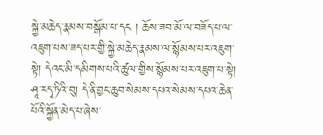སྐྱེ་མཆེད་རྣམས་བསྒོམ་པ་དང ། ཆོས་ཟབ་མོ་ལ་བཟོད་པ་ལ་འཇུག་པས་ཟད་པར་གྱི་སྐྱེ་མཆེད་རྣམས་ལ་སྙོམས་པར་འཇུག་སྟེ། དེའང་མི་དམིགས་པའི་ཚུལ་གྱིས་སྙོམས་པར་འཇུག་པ་སྟེ། ཤཱ་རདྭ་ཏིའི་བུ། དེ་ནི་བྱང་ཆུབ་སེམས་དཔའ་སེམས་དཔའ་ཆེན་པོའི་སྐྱོན་མེད་པ་ཞེས་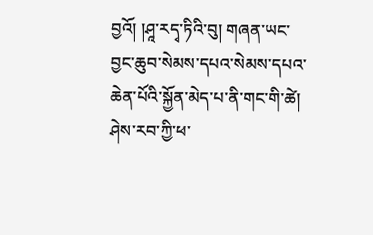བྱའོ། །ཤཱ་རདྭ་ཏིའི་བུ། གཞན་ཡང་བྱང་ཆུབ་སེམས་དཔའ་སེམས་དཔའ་ཆེན་པོའི་སྐྱོན་མེད་པ་ནི་གང་གི་ཚེ། ཤེས་རབ་ཀྱི་ཕ་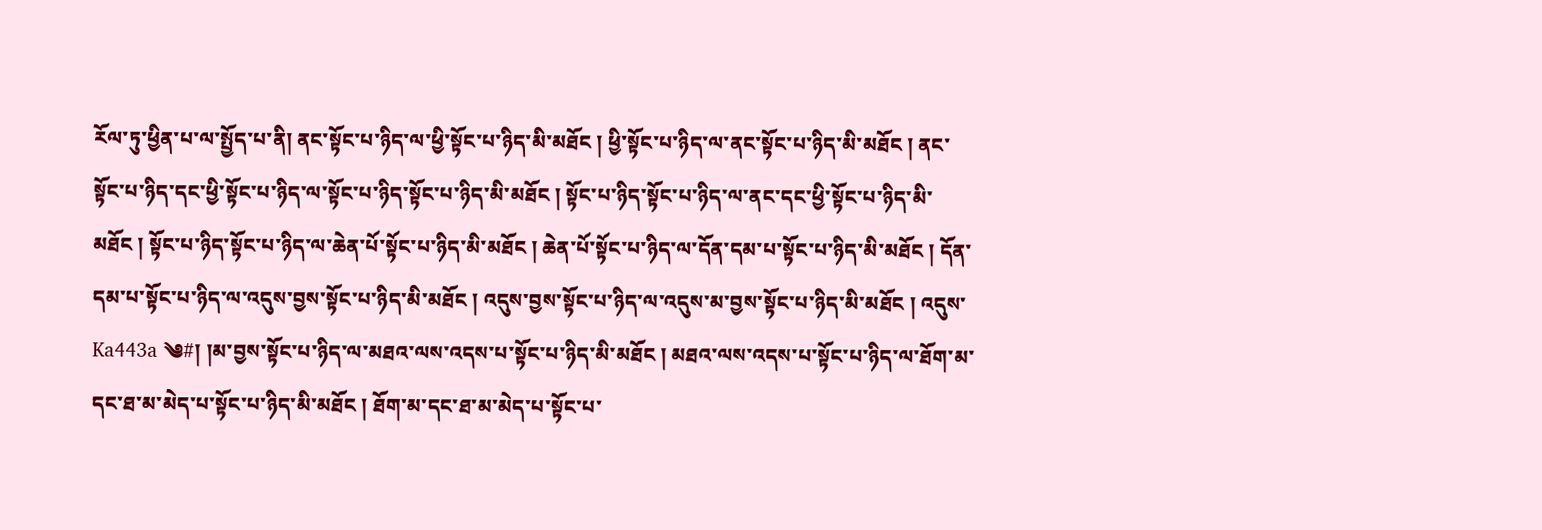རོལ་ཏུ་ཕྱིན་པ་ལ་སྤྱོད་པ་ནི། ནང་སྟོང་པ་ཉིད་ལ་ཕྱི་སྟོང་པ་ཉིད་མི་མཐོང ། ཕྱི་སྟོང་པ་ཉིད་ལ་ནང་སྟོང་པ་ཉིད་མི་མཐོང ། ནང་སྟོང་པ་ཉིད་དང་ཕྱི་སྟོང་པ་ཉིད་ལ་སྟོང་པ་ཉིད་སྟོང་པ་ཉིད་མི་མཐོང ། སྟོང་པ་ཉིད་སྟོང་པ་ཉིད་ལ་ནང་དང་ཕྱི་སྟོང་པ་ཉིད་མི་མཐོང ། སྟོང་པ་ཉིད་སྟོང་པ་ཉིད་ལ་ཆེན་པོ་སྟོང་པ་ཉིད་མི་མཐོང ། ཆེན་པོ་སྟོང་པ་ཉིད་ལ་དོན་དམ་པ་སྟོང་པ་ཉིད་མི་མཐོང ། དོན་དམ་པ་སྟོང་པ་ཉིད་ལ་འདུས་བྱས་སྟོང་པ་ཉིད་མི་མཐོང ། འདུས་བྱས་སྟོང་པ་ཉིད་ལ་འདུས་མ་བྱས་སྟོང་པ་ཉིད་མི་མཐོང ། འདུས་ Ka443a ༄#། །མ་བྱས་སྟོང་པ་ཉིད་ལ་མཐའ་ལས་འདས་པ་སྟོང་པ་ཉིད་མི་མཐོང ། མཐའ་ལས་འདས་པ་སྟོང་པ་ཉིད་ལ་ཐོག་མ་དང་ཐ་མ་མེད་པ་སྟོང་པ་ཉིད་མི་མཐོང ། ཐོག་མ་དང་ཐ་མ་མེད་པ་སྟོང་པ་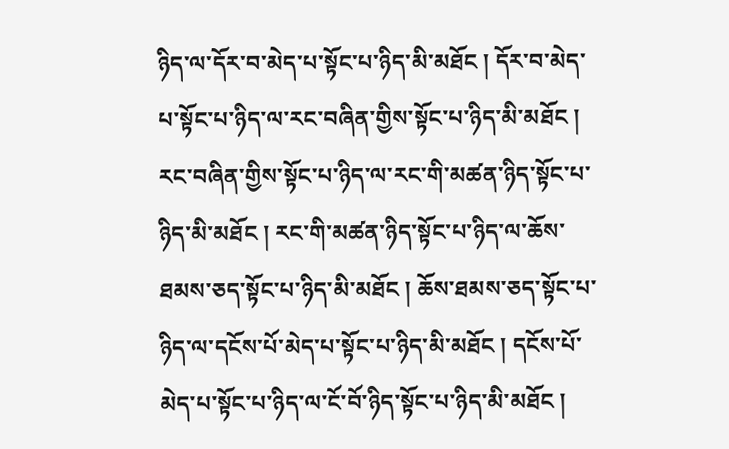ཉིད་ལ་དོར་བ་མེད་པ་སྟོང་པ་ཉིད་མི་མཐོང ། དོར་བ་མེད་པ་སྟོང་པ་ཉིད་ལ་རང་བཞིན་གྱིས་སྟོང་པ་ཉིད་མི་མཐོང ། རང་བཞིན་གྱིས་སྟོང་པ་ཉིད་ལ་རང་གི་མཚན་ཉིད་སྟོང་པ་ཉིད་མི་མཐོང ། རང་གི་མཚན་ཉིད་སྟོང་པ་ཉིད་ལ་ཆོས་ཐམས་ཅད་སྟོང་པ་ཉིད་མི་མཐོང ། ཆོས་ཐམས་ཅད་སྟོང་པ་ཉིད་ལ་དངོས་པོ་མེད་པ་སྟོང་པ་ཉིད་མི་མཐོང ། དངོས་པོ་མེད་པ་སྟོང་པ་ཉིད་ལ་ངོ་བོ་ཉིད་སྟོང་པ་ཉིད་མི་མཐོང །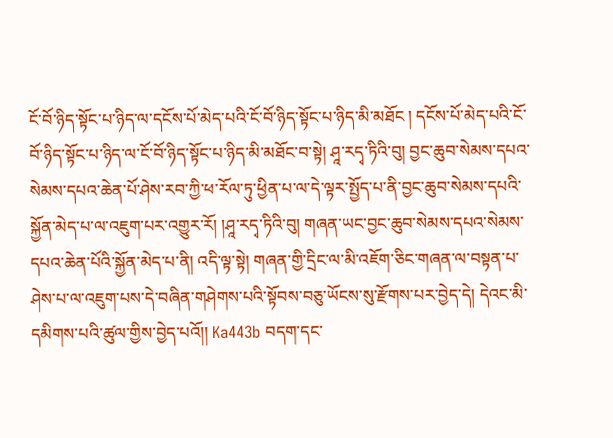ངོ་བོ་ཉིད་སྟོང་པ་ཉིད་ལ་དངོས་པོ་མེད་པའི་ངོ་བོ་ཉིད་སྟོང་པ་ཉིད་མི་མཐོང ། དངོས་པོ་མེད་པའི་ངོ་བོ་ཉིད་སྟོང་པ་ཉིད་ལ་ངོ་བོ་ཉིད་སྟོང་པ་ཉིད་མི་མཐོང་བ་སྟེ། ཤཱ་རདྭ་ཏིའི་བུ། བྱང་ཆུབ་སེམས་དཔའ་སེམས་དཔའ་ཆེན་པོ་ཤེས་རབ་ཀྱི་ཕ་རོལ་ཏུ་ཕྱིན་པ་ལ་དེ་ལྟར་སྤྱོད་པ་ནི་བྱང་ཆུབ་སེམས་དཔའི་སྐྱོན་མེད་པ་ལ་འཇུག་པར་འགྱུར་རོ། །ཤཱ་རདྭ་ཏིའི་བུ། གཞན་ཡང་བྱང་ཆུབ་སེམས་དཔའ་སེམས་དཔའ་ཆེན་པོའི་སྐྱོན་མེད་པ་ནི། འདི་ལྟ་སྟེ། གཞན་གྱི་དྲིང་ལ་མི་འཇོག་ཅིང་གཞན་ལ་བསྟན་པ་ཤེས་པ་ལ་འཇུག་པས་དེ་བཞིན་གཤེགས་པའི་སྟོབས་བཅུ་ཡོངས་སུ་རྫོགས་པར་བྱེད་དེ། དེའང་མི་དམིགས་པའི་ཚུལ་གྱིས་བྱེད་པའོ།། Ka443b བདག་དང་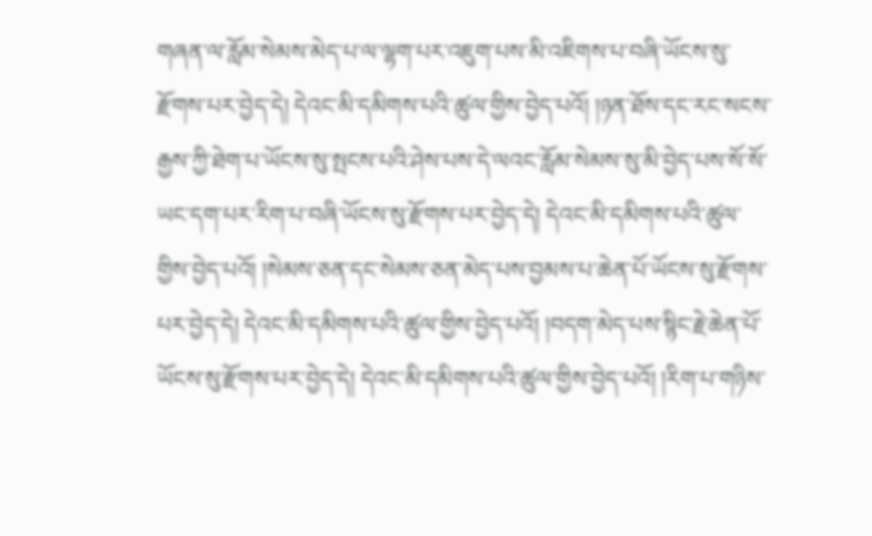གཞན་ལ་རློམ་སེམས་མེད་པ་ལ་ལྷག་པར་འཇུག་པས་མི་འཇིགས་པ་བཞི་ཡོངས་སུ་རྫོགས་པར་བྱེད་དེ། དེའང་མི་དམིགས་པའི་ཚུལ་གྱིས་བྱེད་པའོ། །ཉན་ཐོས་དང་རང་སངས་རྒྱས་ཀྱི་ཐེག་པ་ཡོངས་སུ་སྤངས་པའི་ཤེས་པས་དེ་ལའང་རློམ་སེམས་སུ་མི་བྱེད་པས་སོ་སོ་ཡང་དག་པར་རིག་པ་བཞི་ཡོངས་སུ་རྫོགས་པར་བྱེད་དེ། དེའང་མི་དམིགས་པའི་ཚུལ་གྱིས་བྱེད་པའོ། །སེམས་ཅན་དང་སེམས་ཅན་མེད་པས་བྱམས་པ་ཆེན་པོ་ཡོངས་སུ་རྫོགས་པར་བྱེད་དེ། དེའང་མི་དམིགས་པའི་ཚུལ་གྱིས་བྱེད་པའོ། །བདག་མེད་པས་སྙིང་རྗེ་ཆེན་པོ་ཡོངས་སུ་རྫོགས་པར་བྱེད་དེ། དེའང་མི་དམིགས་པའི་ཚུལ་གྱིས་བྱེད་པའོ། །རིག་པ་གཉིས་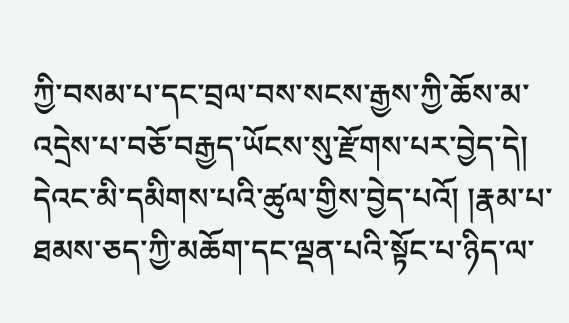ཀྱི་བསམ་པ་དང་བྲལ་བས་སངས་རྒྱས་ཀྱི་ཆོས་མ་འདྲེས་པ་བཅོ་བརྒྱད་ཡོངས་སུ་རྫོགས་པར་བྱེད་དེ། དེའང་མི་དམིགས་པའི་ཚུལ་གྱིས་བྱེད་པའོ། །རྣམ་པ་ཐམས་ཅད་ཀྱི་མཆོག་དང་ལྡན་པའི་སྟོང་པ་ཉིད་ལ་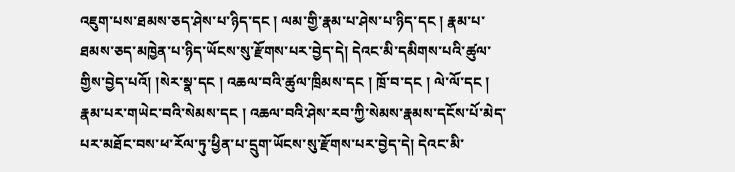འཇུག་པས་ཐམས་ཅད་ཤེས་པ་ཉིད་དང ། ལམ་གྱི་རྣམ་པ་ཤེས་པ་ཉིད་དང ། རྣམ་པ་ཐམས་ཅད་མཁྱེན་པ་ཉིད་ཡོངས་སུ་རྫོགས་པར་བྱེད་དེ། དེའང་མི་དམིགས་པའི་ཚུལ་གྱིས་བྱེད་པའོ། །སེར་སྣ་དང ། འཆལ་བའི་ཚུལ་ཁྲིམས་དང ། ཁྲོ་བ་དང ། ལེ་ལོ་དང ། རྣམ་པར་གཡེང་བའི་སེམས་དང ། འཆལ་བའི་ཤེས་རབ་ཀྱི་སེམས་རྣམས་དངོས་པོ་མེད་པར་མཐོང་བས་ཕ་རོལ་ཏུ་ཕྱིན་པ་དྲུག་ཡོངས་སུ་རྫོགས་པར་བྱེད་དེ། དེའང་མི་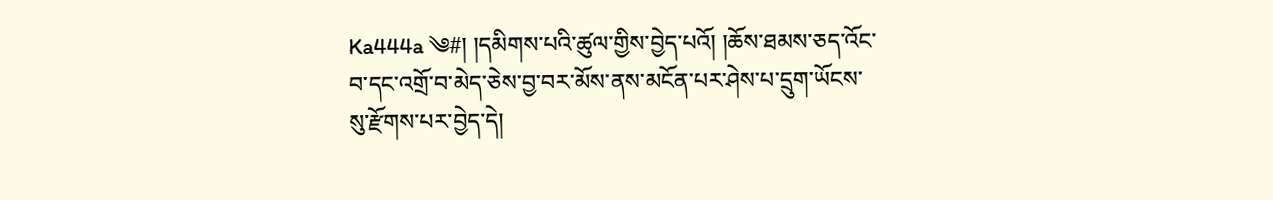Ka444a ༄#། །དམིགས་པའི་ཚུལ་གྱིས་བྱེད་པའོ། །ཆོས་ཐམས་ཅད་འོང་བ་དང་འགྲོ་བ་མེད་ཅེས་བྱ་བར་མོས་ནས་མངོན་པར་ཤེས་པ་དྲུག་ཡོངས་སུ་རྫོགས་པར་བྱེད་དེ།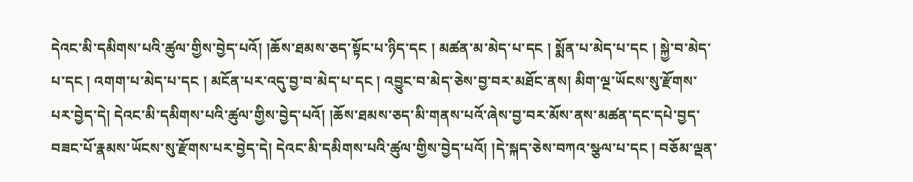དེའང་མི་དམིགས་པའི་ཚུལ་གྱིས་བྱེད་པའོ། །ཆོས་ཐམས་ཅད་སྟོང་པ་ཉིད་དང ། མཚན་མ་མེད་པ་དང ། སྨོན་པ་མེད་པ་དང ། སྐྱེ་བ་མེད་པ་དང ། འགག་པ་མེད་པ་དང ། མངོན་པར་འདུ་བྱ་བ་མེད་པ་དང ། འབྱུང་བ་མེད་ཅེས་བྱ་བར་མཐོང་ནས། མིག་ལྔ་ཡོངས་སུ་རྫོགས་པར་བྱེད་དེ། དེའང་མི་དམིགས་པའི་ཚུལ་གྱིས་བྱེད་པའོ། །ཆོས་ཐམས་ཅད་མི་གནས་པའོ་ཞེས་བྱ་བར་མོས་ནས་མཚན་དང་དཔེ་བྱད་བཟང་པོ་རྣམས་ཡོངས་སུ་རྫོགས་པར་བྱེད་དེ། དེའང་མི་དམིགས་པའི་ཚུལ་གྱིས་བྱེད་པའོ། །དེ་སྐད་ཅེས་བཀའ་སྩལ་པ་དང ། བཅོམ་ལྡན་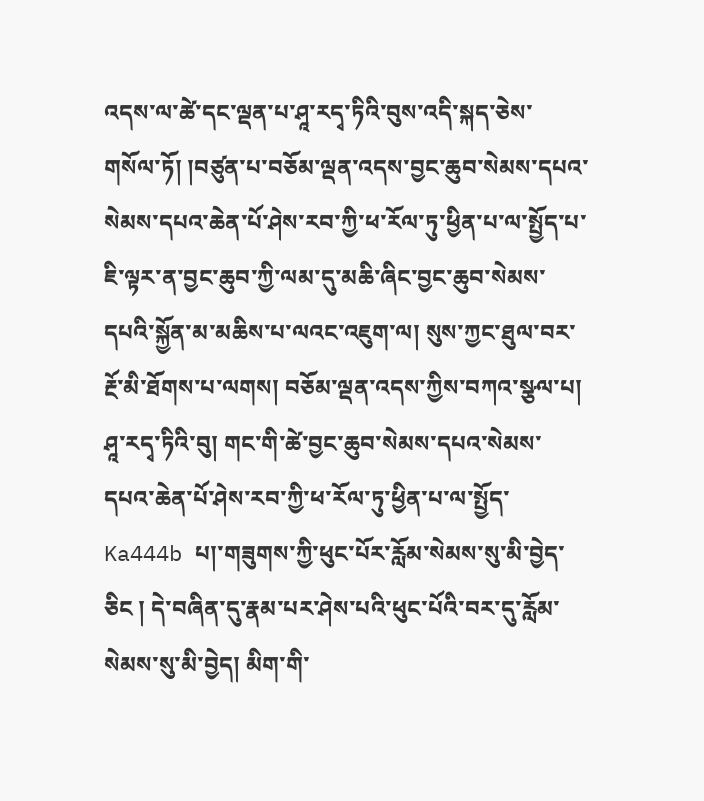འདས་ལ་ཚེ་དང་ལྡན་པ་ཤཱ་རདྭ་ཏིའི་བུས་འདི་སྐད་ཅེས་གསོལ་ཏོ། །བཙུན་པ་བཅོམ་ལྡན་འདས་བྱང་ཆུབ་སེམས་དཔའ་སེམས་དཔའ་ཆེན་པོ་ཤེས་རབ་ཀྱི་ཕ་རོལ་ཏུ་ཕྱིན་པ་ལ་སྤྱོད་པ་ཇི་ལྟར་ན་བྱང་ཆུབ་ཀྱི་ལམ་དུ་མཆི་ཞིང་བྱང་ཆུབ་སེམས་དཔའི་སྐྱོན་མ་མཆིས་པ་ལའང་འཇུག་ལ། སུས་ཀྱང་ཐུལ་བར་རྔོ་མི་ཐོགས་པ་ལགས། བཅོམ་ལྡན་འདས་ཀྱིས་བཀའ་སྩལ་པ། ཤཱ་རདྭ་ཏིའི་བུ། གང་གི་ཚེ་བྱང་ཆུབ་སེམས་དཔའ་སེམས་དཔའ་ཆེན་པོ་ཤེས་རབ་ཀྱི་ཕ་རོལ་ཏུ་ཕྱིན་པ་ལ་སྤྱོད་ Ka444b པ།་གཟུགས་ཀྱི་ཕུང་པོར་རློམ་སེམས་སུ་མི་བྱེད་ཅིང ། དེ་བཞིན་དུ་རྣམ་པར་ཤེས་པའི་ཕུང་པོའི་བར་དུ་རློམ་སེམས་སུ་མི་བྱེད། མིག་གི་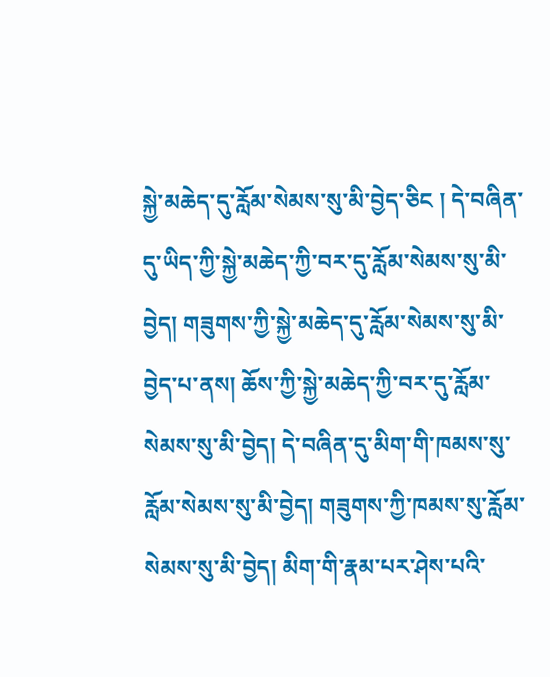སྐྱེ་མཆེད་དུ་རློམ་སེམས་སུ་མི་བྱེད་ཅིང ། དེ་བཞིན་དུ་ཡིད་ཀྱི་སྐྱེ་མཆེད་ཀྱི་བར་དུ་རློམ་སེམས་སུ་མི་བྱེད། གཟུགས་ཀྱི་སྐྱེ་མཆེད་དུ་རློམ་སེམས་སུ་མི་བྱེད་པ་ནས། ཆོས་ཀྱི་སྐྱེ་མཆེད་ཀྱི་བར་དུ་རློམ་སེམས་སུ་མི་བྱེད། དེ་བཞིན་དུ་མིག་གི་ཁམས་སུ་རློམ་སེམས་སུ་མི་བྱེད། གཟུགས་ཀྱི་ཁམས་སུ་རློམ་སེམས་སུ་མི་བྱེད། མིག་གི་རྣམ་པར་ཤེས་པའི་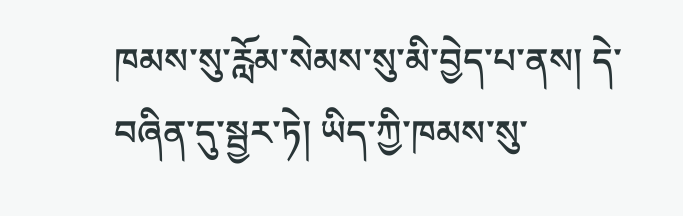ཁམས་སུ་རློམ་སེམས་སུ་མི་བྱེད་པ་ནས། དེ་བཞིན་དུ་སྦྱར་ཏེ། ཡིད་ཀྱི་ཁམས་སུ་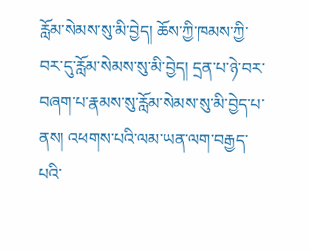རློམ་སེམས་སུ་མི་བྱེད། ཆོས་ཀྱི་ཁམས་ཀྱི་བར་དུ་རློམ་སེམས་སུ་མི་བྱེད། དྲན་པ་ཉེ་བར་བཞག་པ་རྣམས་སུ་རློམ་སེམས་སུ་མི་བྱེད་པ་ནས། འཕགས་པའི་ལམ་ཡན་ལག་བརྒྱད་པའི་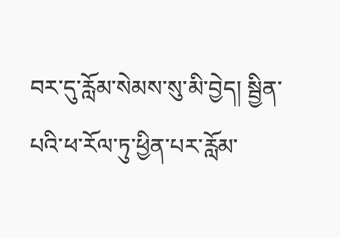བར་དུ་རློམ་སེམས་སུ་མི་བྱེད། སྦྱིན་པའི་ཕ་རོལ་ཏུ་ཕྱིན་པར་རློམ་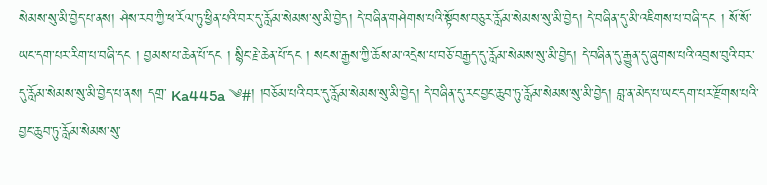སེམས་སུ་མི་བྱེད་པ་ནས། ཤེས་རབ་ཀྱི་ཕ་རོལ་ཏུ་ཕྱིན་པའི་བར་དུ་རློམ་སེམས་སུ་མི་བྱེད། དེ་བཞིན་གཤེགས་པའི་སྟོབས་བཅུར་རློམ་སེམས་སུ་མི་བྱེད། དེ་བཞིན་དུ་མི་འཇིགས་པ་བཞི་དང ། སོ་སོ་ཡང་དག་པར་རིག་པ་བཞི་དང ། བྱམས་པ་ཆེན་པོ་དང ། སྙིང་རྗེ་ཆེན་པོ་དང ། སངས་རྒྱས་ཀྱི་ཆོས་མ་འདྲེས་པ་བཅོ་བརྒྱད་དུ་རློམ་སེམས་སུ་མི་བྱེད། དེ་བཞིན་དུ་རྒྱུན་དུ་ཞུགས་པའི་འབྲས་བུའི་བར་དུ་རློམ་སེམས་སུ་མི་བྱེད་པ་ནས། དགྲ་ Ka445a ༄#། །བཅོམ་པའི་བར་དུ་རློམ་སེམས་སུ་མི་བྱེད། དེ་བཞིན་དུ་རང་བྱང་ཆུབ་ཏུ་རློམ་སེམས་སུ་མི་བྱེད། བླ་ན་མེད་པ་ཡང་དག་པར་རྫོགས་པའི་བྱང་ཆུབ་ཏུ་རློམ་སེམས་སུ་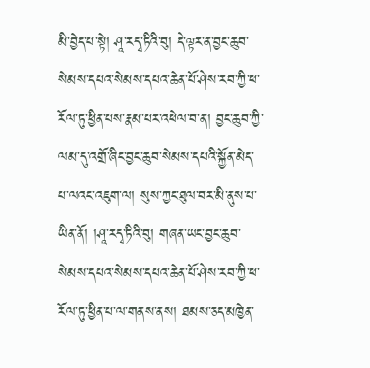མི་བྱེད་པ་སྟེ། ཤཱ་རདྭ་ཏིའི་བུ། དེ་ལྟར་ན་བྱང་ཆུབ་སེམས་དཔའ་སེམས་དཔའ་ཆེན་པོ་ཤེས་རབ་ཀྱི་ཕ་རོལ་ཏུ་ཕྱིན་པས་རྣམ་པར་འཕེལ་བ་ན། བྱང་ཆུབ་ཀྱི་ལམ་དུ་འགྲོ་ཞིང་བྱང་ཆུབ་སེམས་དཔའི་སྐྱོན་མེད་པ་ལའང་འཇུག་ལ། སུས་ཀྱང་ཐུལ་བར་མི་ནུས་པ་ཡིན་ནོ། །ཤཱ་རདྭ་ཏིའི་བུ། གཞན་ཡང་བྱང་ཆུབ་སེམས་དཔའ་སེམས་དཔའ་ཆེན་པོ་ཤེས་རབ་ཀྱི་ཕ་རོལ་ཏུ་ཕྱིན་པ་ལ་གནས་ནས། ཐམས་ཅད་མཁྱེན་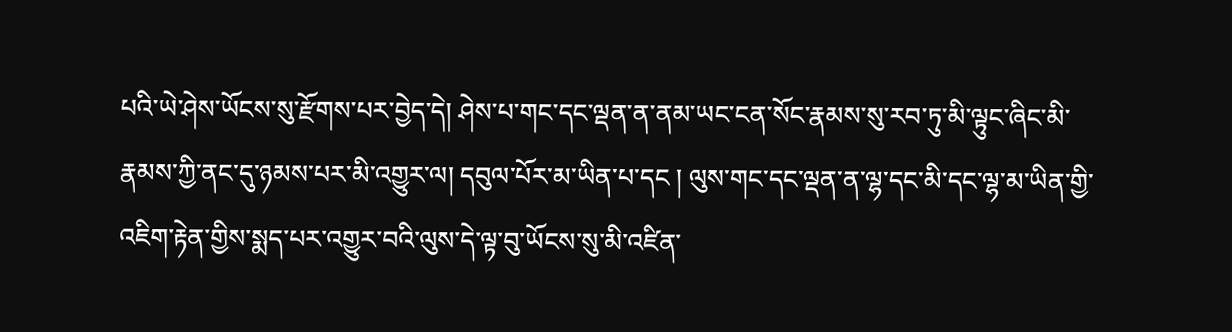པའི་ཡེ་ཤེས་ཡོངས་སུ་རྫོགས་པར་བྱེད་དེ། ཤེས་པ་གང་དང་ལྡན་ན་ནམ་ཡང་ངན་སོང་རྣམས་སུ་རབ་ཏུ་མི་ལྟུང་ཞིང་མི་རྣམས་ཀྱི་ནང་དུ་ཉམས་པར་མི་འགྱུར་ལ། དབུལ་པོར་མ་ཡིན་པ་དང ། ལུས་གང་དང་ལྡན་ན་ལྷ་དང་མི་དང་ལྷ་མ་ཡིན་གྱི་འཇིག་རྟེན་གྱིས་སྨད་པར་འགྱུར་བའི་ལུས་དེ་ལྟ་བུ་ཡོངས་སུ་མི་འཛིན་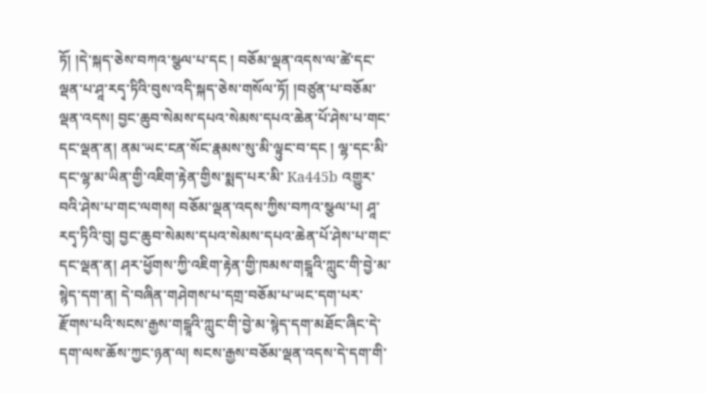ཏོ། །དེ་སྐད་ཅེས་བཀའ་སྩལ་པ་དང ། བཅོམ་ལྡན་འདས་ལ་ཚེ་དང་ལྡན་པ་ཤཱ་རདྭ་ཏིའི་བུས་འདི་སྐད་ཅེས་གསོལ་ཏོ། །བཙུན་པ་བཅོམ་ལྡན་འདས། བྱང་ཆུབ་སེམས་དཔའ་སེམས་དཔའ་ཆེན་པོ་ཤེས་པ་གང་དང་ལྡན་ན། ནམ་ཡང་ངན་སོང་རྣམས་སུ་མི་ལྟུང་བ་དང ། ལྷ་དང་མི་དང་ལྷ་མ་ཡིན་གྱི་འཇིག་རྟེན་གྱིས་སྨད་པར་མི་ Ka445b འགྱུར་བའི་ཤེས་པ་གང་ལགས། བཅོམ་ལྡན་འདས་ཀྱིས་བཀའ་སྩལ་པ། ཤཱ་རདྭ་ཏིའི་བུ། བྱང་ཆུབ་སེམས་དཔའ་སེམས་དཔའ་ཆེན་པོ་ཤེས་པ་གང་དང་ལྡན་ན། ཤར་ཕྱོགས་ཀྱི་འཇིག་རྟེན་གྱི་ཁམས་གངྒཱའི་ཀླུང་གི་བྱེ་མ་སྙེད་དག་ན། དེ་བཞིན་གཤེགས་པ་དགྲ་བཅོམ་པ་ཡང་དག་པར་རྫོགས་པའི་སངས་རྒྱས་གངྒཱའི་ཀླུང་གི་བྱེ་མ་སྙེད་དག་མཐོང་ཞིང་དེ་དག་ལས་ཆོས་ཀྱང་ཉན་ལ། སངས་རྒྱས་བཅོམ་ལྡན་འདས་དེ་དག་གི་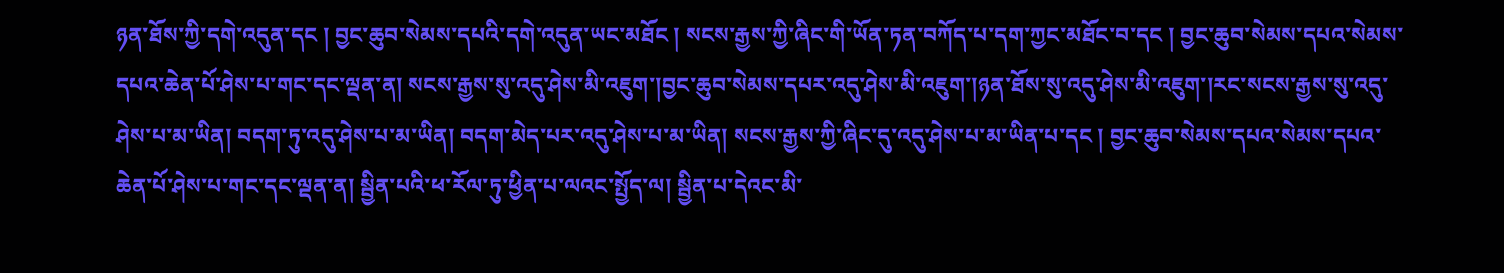ཉན་ཐོས་ཀྱི་དགེ་འདུན་དང ། བྱང་ཆུབ་སེམས་དཔའི་དགེ་འདུན་ཡང་མཐོང ། སངས་རྒྱས་ཀྱི་ཞིང་གི་ཡོན་ཏན་བཀོད་པ་དག་ཀྱང་མཐོང་བ་དང ། བྱང་ཆུབ་སེམས་དཔའ་སེམས་དཔའ་ཆེན་པོ་ཤེས་པ་གང་དང་ལྡན་ན། སངས་རྒྱས་སུ་འདུ་ཤེས་མི་འཇུག་།བྱང་ཆུབ་སེམས་དཔར་འདུ་ཤེས་མི་འཇུག་།ཉན་ཐོས་སུ་འདུ་ཤེས་མི་འཇུག་།རང་སངས་རྒྱས་སུ་འདུ་ཤེས་པ་མ་ཡིན། བདག་ཏུ་འདུ་ཤེས་པ་མ་ཡིན། བདག་མེད་པར་འདུ་ཤེས་པ་མ་ཡིན། སངས་རྒྱས་ཀྱི་ཞིང་དུ་འདུ་ཤེས་པ་མ་ཡིན་པ་དང ། བྱང་ཆུབ་སེམས་དཔའ་སེམས་དཔའ་ཆེན་པོ་ཤེས་པ་གང་དང་ལྡན་ན། སྦྱིན་པའི་ཕ་རོལ་ཏུ་ཕྱིན་པ་ལའང་སྤྱོད་ལ། སྦྱིན་པ་དེའང་མི་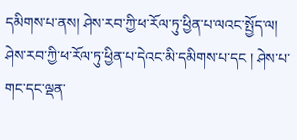དམིགས་པ་ནས། ཤེས་རབ་ཀྱི་ཕ་རོལ་ཏུ་ཕྱིན་པ་ལའང་སྤྱོད་ལ། ཤེས་རབ་ཀྱི་ཕ་རོལ་ཏུ་ཕྱིན་པ་དེའང་མི་དམིགས་པ་དང ། ཤེས་པ་གང་དང་ལྡན་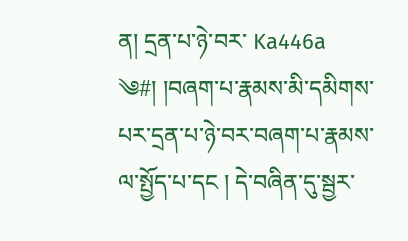ན། དྲན་པ་ཉེ་བར་ Ka446a ༄#། །བཞག་པ་རྣམས་མི་དམིགས་པར་དྲན་པ་ཉེ་བར་བཞག་པ་རྣམས་ལ་སྤྱོད་པ་དང ། དེ་བཞིན་དུ་སྦྱར་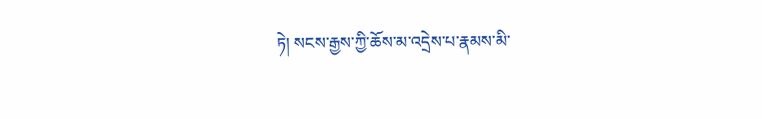ཏེ། སངས་རྒྱས་ཀྱི་ཆོས་མ་འདྲེས་པ་རྣམས་མི་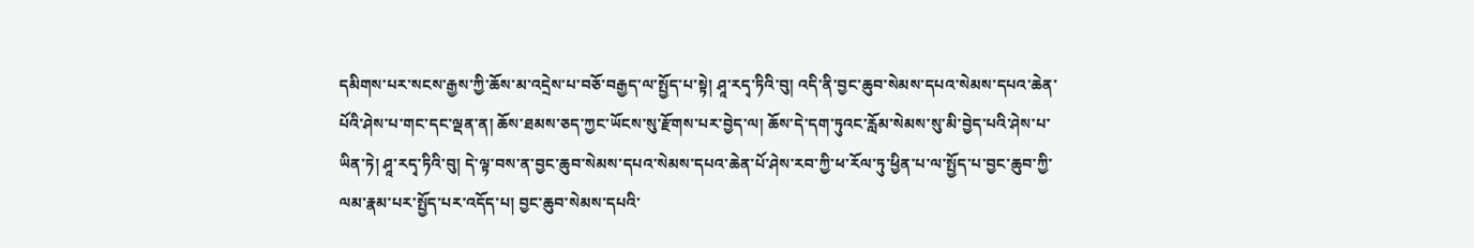དམིགས་པར་སངས་རྒྱས་ཀྱི་ཆོས་མ་འདྲེས་པ་བཅོ་བརྒྱད་ལ་སྤྱོད་པ་སྟེ། ཤཱ་རདྭ་ཏིའི་བུ། འདི་ནི་བྱང་ཆུབ་སེམས་དཔའ་སེམས་དཔའ་ཆེན་པོའི་ཤེས་པ་གང་དང་ལྡན་ན། ཆོས་ཐམས་ཅད་ཀྱང་ཡོངས་སུ་རྫོགས་པར་བྱེད་ལ། ཆོས་དེ་དག་ཏུའང་རློམ་སེམས་སུ་མི་བྱེད་པའི་ཤེས་པ་ཡིན་ཏེ། ཤཱ་རདྭ་ཏིའི་བུ། དེ་ལྟ་བས་ན་བྱང་ཆུབ་སེམས་དཔའ་སེམས་དཔའ་ཆེན་པོ་ཤེས་རབ་ཀྱི་ཕ་རོལ་ཏུ་ཕྱིན་པ་ལ་སྤྱོད་པ་བྱང་ཆུབ་ཀྱི་ལམ་རྣམ་པར་སྤྱོད་པར་འདོད་པ། བྱང་ཆུབ་སེམས་དཔའི་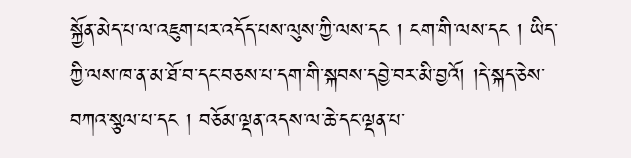སྐྱོན་མེད་པ་ལ་འཇུག་པར་འདོད་པས་ལུས་ཀྱི་ལས་དང ། ངག་གི་ལས་དང ། ཡིད་ཀྱི་ལས་ཁ་ན་མ་ཐོ་བ་དང་བཅས་པ་དག་གི་སྐབས་དབྱེ་བར་མི་བྱའོ། །དེ་སྐད་ཅེས་བཀའ་སྩལ་པ་དང ། བཅོམ་ལྡན་འདས་ལ་ཆེ་དང་ལྡན་པ་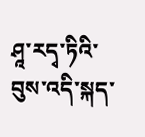ཤཱ་རདྭ་ཏིའི་བུས་འདི་སྐད་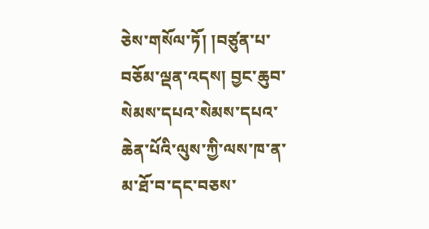ཅེས་གསོལ་ཏོ། །བཙུན་པ་བཅོམ་ལྡན་འདས། བྱང་ཆུབ་སེམས་དཔའ་སེམས་དཔའ་ཆེན་པོའི་ལུས་ཀྱི་ལས་ཁ་ན་མ་ཐོ་བ་དང་བཅས་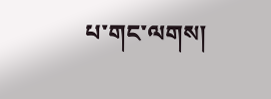པ་གང་ལགས།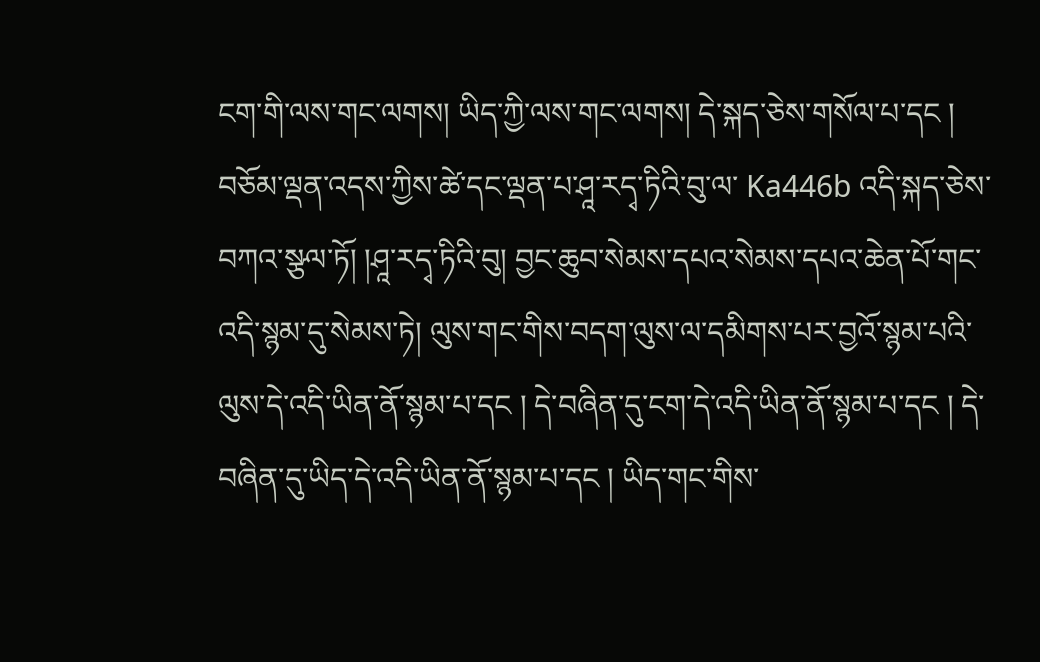ངག་གི་ལས་གང་ལགས། ཡིད་ཀྱི་ལས་གང་ལགས། དེ་སྐད་ཅེས་གསོལ་པ་དང ། བཅོམ་ལྡན་འདས་ཀྱིས་ཚེ་དང་ལྡན་པ་ཤཱ་རདྭ་ཏིའི་བུ་ལ་ Ka446b འདི་སྐད་ཅེས་བཀའ་སྩལ་ཏོ། །ཤཱ་རདྭ་ཏིའི་བུ། བྱང་ཆུབ་སེམས་དཔའ་སེམས་དཔའ་ཆེན་པོ་གང་འདི་སྙམ་དུ་སེམས་ཏེ། ལུས་གང་གིས་བདག་ལུས་ལ་དམིགས་པར་བྱའོ་སྙམ་པའི་ལུས་དེ་འདི་ཡིན་ནོ་སྙམ་པ་དང ། དེ་བཞིན་དུ་ངག་དེ་འདི་ཡིན་ནོ་སྙམ་པ་དང ། དེ་བཞིན་དུ་ཡིད་དེ་འདི་ཡིན་ནོ་སྙམ་པ་དང ། ཡིད་གང་གིས་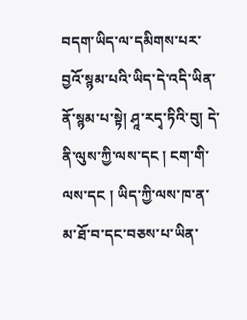བདག་ཡིད་ལ་དམིགས་པར་བྱའོ་སྙམ་པའི་ཡིད་དེ་འདི་ཡིན་ནོ་སྙམ་པ་སྟེ། ཤཱ་རདྭ་ཏིའི་བུ། དེ་ནི་ལུས་ཀྱི་ལས་དང ། ངག་གི་ལས་དང ། ཡིད་ཀྱི་ལས་ཁ་ན་མ་ཐོ་བ་དང་བཅས་པ་ཡིན་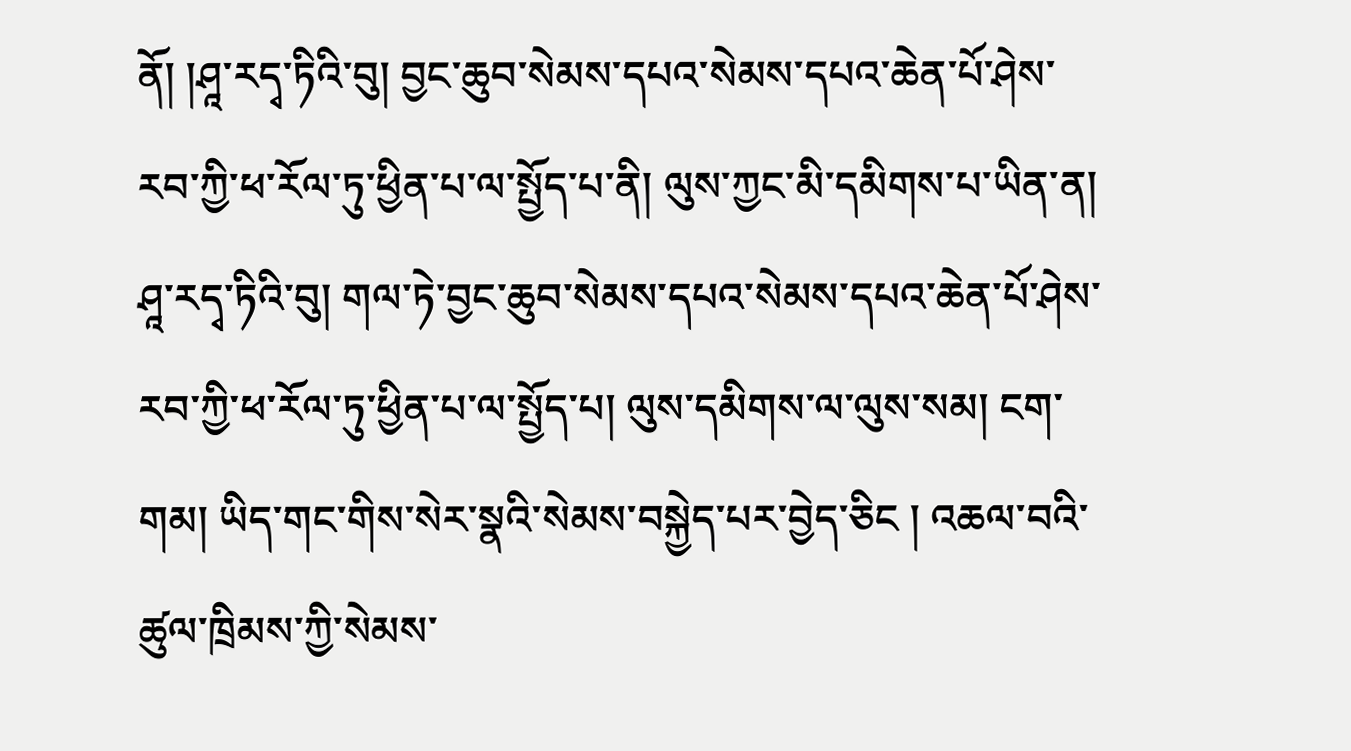ནོ། །ཤཱ་རདྭ་ཏིའི་བུ། བྱང་ཆུབ་སེམས་དཔའ་སེམས་དཔའ་ཆེན་པོ་ཤེས་རབ་ཀྱི་ཕ་རོལ་ཏུ་ཕྱིན་པ་ལ་སྤྱོད་པ་ནི། ལུས་ཀྱང་མི་དམིགས་པ་ཡིན་ན། ཤཱ་རདྭ་ཏིའི་བུ། གལ་ཏེ་བྱང་ཆུབ་སེམས་དཔའ་སེམས་དཔའ་ཆེན་པོ་ཤེས་རབ་ཀྱི་ཕ་རོལ་ཏུ་ཕྱིན་པ་ལ་སྤྱོད་པ། ལུས་དམིགས་ལ་ལུས་སམ། ངག་གམ། ཡིད་གང་གིས་སེར་སྣའི་སེམས་བསྐྱེད་པར་བྱེད་ཅིང ། འཆལ་བའི་ཚུལ་ཁྲིམས་ཀྱི་སེམས་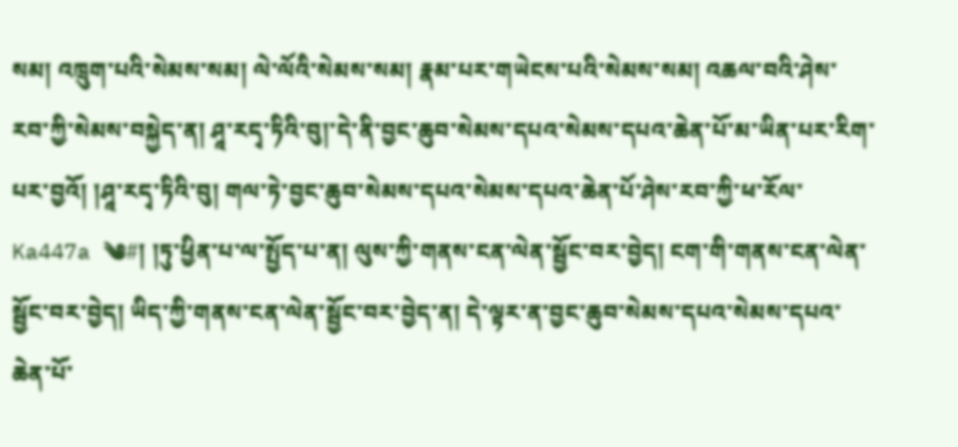སམ། འཁྲུག་པའི་སེམས་སམ། ལེ་ལོའི་སེམས་སམ། རྣམ་པར་གཡེངས་པའི་སེམས་སམ། འཆལ་བའི་ཤེས་རབ་ཀྱི་སེམས་བསྐྱེད་ན། ཤཱ་རདྭ་ཏིའི་བུ།་དེ་ནི་བྱང་ཆུབ་སེམས་དཔའ་སེམས་དཔའ་ཆེན་པོ་མ་ཡིན་པར་རིག་པར་བྱའོ། །ཤཱ་རདྭ་ཏིའི་བུ། གལ་ཏེ་བྱང་ཆུབ་སེམས་དཔའ་སེམས་དཔའ་ཆེན་པོ་ཤེས་རབ་ཀྱི་ཕ་རོལ་ Ka447a ༄#། །ཏུ་ཕྱིན་པ་ལ་སྤྱོད་པ་ན། ལུས་ཀྱི་གནས་ངན་ལེན་སྦྱོང་བར་བྱེད། ངག་གི་གནས་ངན་ལེན་སྦྱོང་བར་བྱེད། ཡིད་ཀྱི་གནས་ངན་ལེན་སྦྱོང་བར་བྱེད་ན། དེ་ལྟར་ན་བྱང་ཆུབ་སེམས་དཔའ་སེམས་དཔའ་ཆེན་པོ་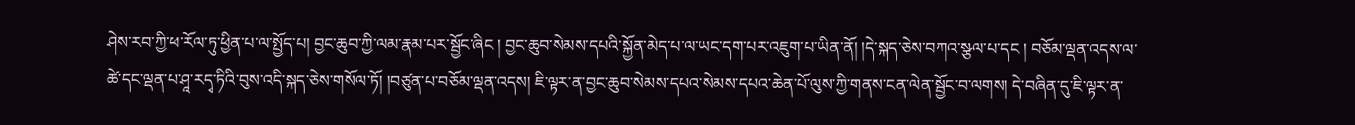ཤེས་རབ་ཀྱི་ཕ་རོལ་ཏུ་ཕྱིན་པ་ལ་སྤྱོད་པ། བྱང་ཆུབ་ཀྱི་ལམ་རྣམ་པར་སྦྱོང་ཞིང ། བྱང་ཆུབ་སེམས་དཔའི་སྐྱོན་མེད་པ་ལ་ཡང་དག་པར་འཇུག་པ་ཡིན་ནོ། །དེ་སྐད་ཅེས་བཀའ་སྩལ་པ་དང ། བཅོམ་ལྡན་འདས་ལ་ཚེ་དང་ལྡན་པ་ཤཱ་རདྭ་ཏིའི་བུས་འདི་སྐད་ཅེས་གསོལ་ཏོ། །བཙུན་པ་བཅོམ་ལྡན་འདས། ཇི་ལྟར་ན་བྱང་ཆུབ་སེམས་དཔའ་སེམས་དཔའ་ཆེན་པོ་ལུས་ཀྱི་གནས་ངན་ལེན་སྦྱོང་བ་ལགས། དེ་བཞིན་དུ་ཇི་ལྟར་ན་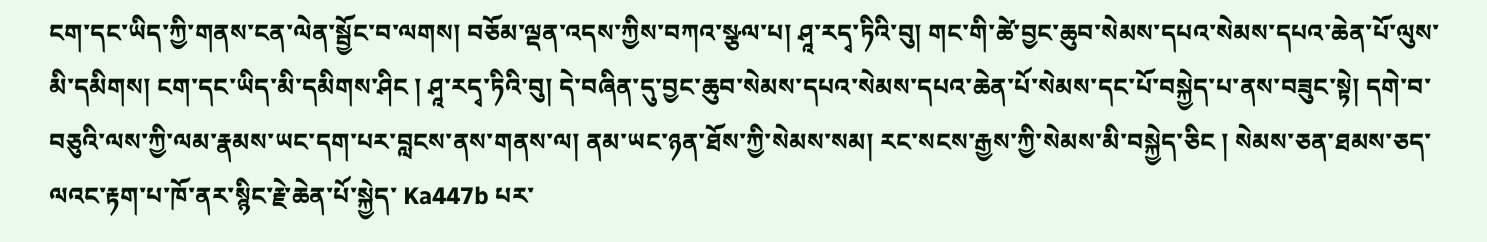ངག་དང་ཡིད་ཀྱི་གནས་ངན་ལེན་སྦྱོང་བ་ལགས། བཅོམ་ལྡན་འདས་ཀྱིས་བཀའ་སྩལ་པ། ཤཱ་རདྭ་ཏིའི་བུ། གང་གི་ཚེ་བྱང་ཆུབ་སེམས་དཔའ་སེམས་དཔའ་ཆེན་པོ་ལུས་མི་དམིགས། ངག་དང་ཡིད་མི་དམིགས་ཤིང ། ཤཱ་རདྭ་ཏིའི་བུ། དེ་བཞིན་དུ་བྱང་ཆུབ་སེམས་དཔའ་སེམས་དཔའ་ཆེན་པོ་སེམས་དང་པོ་བསྐྱེད་པ་ནས་བཟུང་སྟེ། དགེ་བ་བཅུའི་ལས་ཀྱི་ལམ་རྣམས་ཡང་དག་པར་བླངས་ནས་གནས་ལ། ནམ་ཡང་ཉན་ཐོས་ཀྱི་སེམས་སམ། རང་སངས་རྒྱས་ཀྱི་སེམས་མི་བསྐྱེད་ཅིང ། སེམས་ཅན་ཐམས་ཅད་ལའང་རྟག་པ་ཁོ་ནར་སྙིང་རྗེ་ཆེན་པོ་སྐྱེད་ Ka447b པར་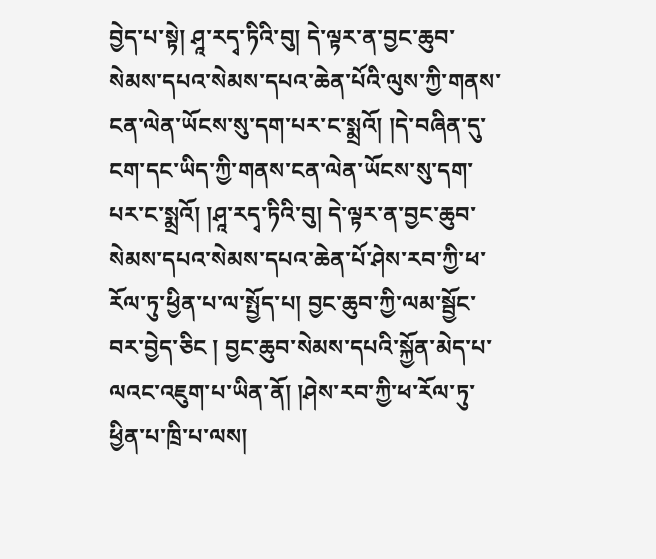བྱེད་པ་སྟེ། ཤཱ་རདྭ་ཏིའི་བུ། དེ་ལྟར་ན་བྱང་ཆུབ་སེམས་དཔའ་སེམས་དཔའ་ཆེན་པོའི་ལུས་ཀྱི་གནས་ངན་ལེན་ཡོངས་སུ་དག་པར་ང་སྨྲའོ། །དེ་བཞིན་དུ་ངག་དང་ཡིད་ཀྱི་གནས་ངན་ལེན་ཡོངས་སུ་དག་པར་ང་སྨྲའོ། །ཤཱ་རདྭ་ཏིའི་བུ། དེ་ལྟར་ན་བྱང་ཆུབ་སེམས་དཔའ་སེམས་དཔའ་ཆེན་པོ་ཤེས་རབ་ཀྱི་ཕ་རོལ་ཏུ་ཕྱིན་པ་ལ་སྤྱོད་པ། བྱང་ཆུབ་ཀྱི་ལམ་སྦྱོང་བར་བྱེད་ཅིང ། བྱང་ཆུབ་སེམས་དཔའི་སྐྱོན་མེད་པ་ལའང་འཇུག་པ་ཡིན་ནོ། །ཤེས་རབ་ཀྱི་ཕ་རོལ་ཏུ་ཕྱིན་པ་ཁྲི་པ་ལས།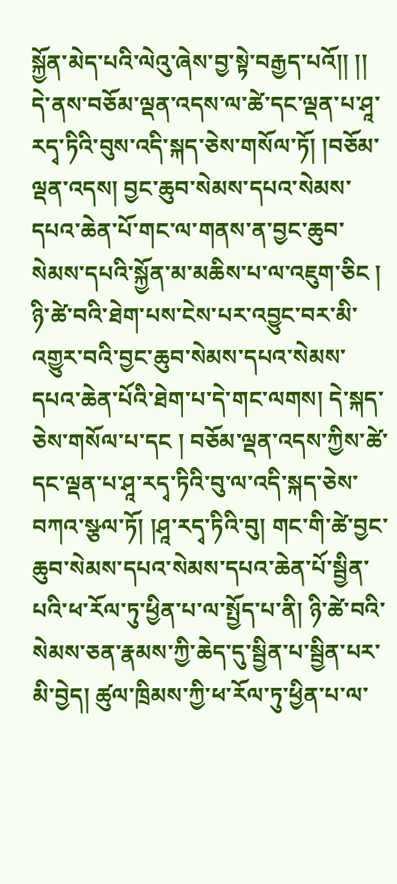སྐྱོན་མེད་པའི་ལེའུ་ཞེས་བྱ་སྟེ་བརྒྱད་པའོ།། །། དེ་ནས་བཅོམ་ལྡན་འདས་ལ་ཚེ་དང་ལྡན་པ་ཤཱ་རདྭ་ཏིའི་བུས་འདི་སྐད་ཅེས་གསོལ་ཏོ། །བཅོམ་ལྡན་འདས། བྱང་ཆུབ་སེམས་དཔའ་སེམས་དཔའ་ཆེན་པོ་གང་ལ་གནས་ན་བྱང་ཆུབ་སེམས་དཔའི་སྐྱོན་མ་མཆིས་པ་ལ་འཇུག་ཅིང ། ཉི་ཚེ་བའི་ཐེག་པས་ངེས་པར་འབྱུང་བར་མི་འགྱུར་བའི་བྱང་ཆུབ་སེམས་དཔའ་སེམས་དཔའ་ཆེན་པོའི་ཐེག་པ་དེ་གང་ལགས། དེ་སྐད་ཅེས་གསོལ་པ་དང ། བཅོམ་ལྡན་འདས་ཀྱིས་ཚེ་དང་ལྡན་པ་ཤཱ་རདྭ་ཏིའི་བུ་ལ་འདི་སྐད་ཅེས་བཀའ་སྩལ་ཏོ། །ཤཱ་རདྭ་ཏིའི་བུ། གང་གི་ཚེ་བྱང་ཆུབ་སེམས་དཔའ་སེམས་དཔའ་ཆེན་པོ་སྦྱིན་པའི་ཕ་རོལ་ཏུ་ཕྱིན་པ་ལ་སྤྱོད་པ་ནི། ཉི་ཚེ་བའི་སེམས་ཅན་རྣམས་ཀྱི་ཆེད་དུ་སྦྱིན་པ་སྦྱིན་པར་མི་བྱེད། ཚུལ་ཁྲིམས་ཀྱི་ཕ་རོལ་ཏུ་ཕྱིན་པ་ལ་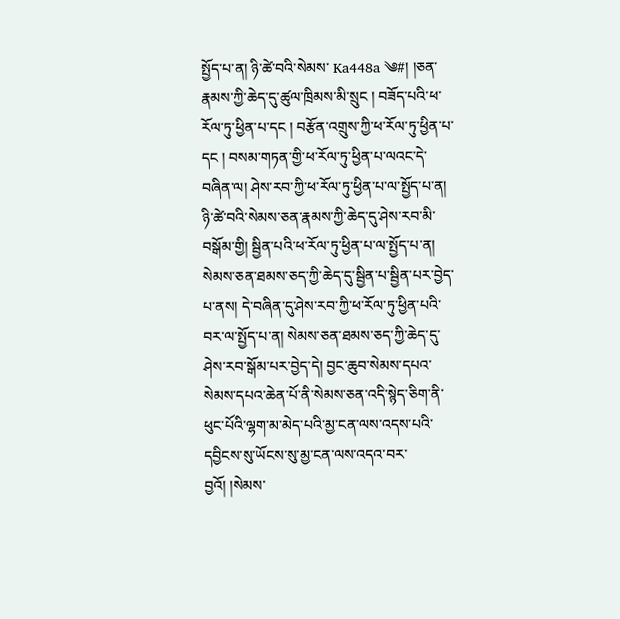སྤྱོད་པ་ན། ཉི་ཚེ་བའི་སེམས་ Ka448a ༄#། །ཅན་རྣམས་ཀྱི་ཆེད་དུ་ཚུལ་ཁྲིམས་མི་སྲུང ། བཟོད་པའི་ཕ་རོལ་ཏུ་ཕྱིན་པ་དང ། བརྩོན་འགྲུས་ཀྱི་ཕ་རོལ་ཏུ་ཕྱིན་པ་དང ། བསམ་གཏན་གྱི་ཕ་རོལ་ཏུ་ཕྱིན་པ་ལའང་དེ་བཞིན་ལ། ཤེས་རབ་ཀྱི་ཕ་རོལ་ཏུ་ཕྱིན་པ་ལ་སྤྱོད་པ་ན། ཉི་ཚེ་བའི་སེམས་ཅན་རྣམས་ཀྱི་ཆེད་དུ་ཤེས་རབ་མི་བསྒོམ་གྱི། སྦྱིན་པའི་ཕ་རོལ་ཏུ་ཕྱིན་པ་ལ་སྤྱོད་པ་ན། སེམས་ཅན་ཐམས་ཅད་ཀྱི་ཆེད་དུ་སྦྱིན་པ་སྦྱིན་པར་བྱེད་པ་ནས། དེ་བཞིན་དུ་ཤེས་རབ་ཀྱི་ཕ་རོལ་ཏུ་ཕྱིན་པའི་བར་ལ་སྤྱོད་པ་ན། སེམས་ཅན་ཐམས་ཅད་ཀྱི་ཆེད་དུ་ཤེས་རབ་སྒོམ་པར་བྱེད་དེ། བྱང་ཆུབ་སེམས་དཔའ་སེམས་དཔའ་ཆེན་པོ་ནི་སེམས་ཅན་འདི་སྙེད་ཅིག་ནི་ཕུང་པོའི་ལྷག་མ་མེད་པའི་མྱ་ངན་ལས་འདས་པའི་དབྱིངས་སུ་ཡོངས་སུ་མྱ་ངན་ལས་འདའ་བར་བྱའོ། །སེམས་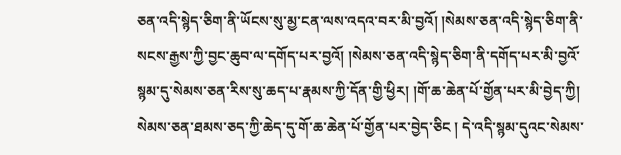ཅན་འདི་སྙེད་ཅིག་ནི་ཡོངས་སུ་མྱ་ངན་ལས་འདའ་བར་མི་བྱའོ། །སེམས་ཅན་འདི་སྙེད་ཅིག་ནི་སངས་རྒྱས་ཀྱི་བྱང་ཆུབ་ལ་དགོད་པར་བྱའོ། །སེམས་ཅན་འདི་སྙེད་ཅིག་ནི་དགོད་པར་མི་བྱའོ་སྙམ་དུ་སེམས་ཅན་རིས་སུ་ཆད་པ་རྣམས་ཀྱི་དོན་གྱི་ཕྱིར། །གོ་ཆ་ཆེན་པོ་གྱོན་པར་མི་བྱེད་ཀྱི། སེམས་ཅན་ཐམས་ཅད་ཀྱི་ཆེད་དུ་གོ་ཆ་ཆེན་པོ་གྱོན་པར་བྱེད་ཅིང ། དེ་འདི་སྙམ་དུའང་སེམས་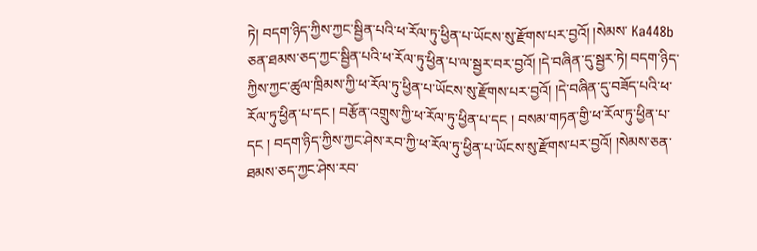ཏེ། བདག་ཉིད་ཀྱིས་ཀྱང་སྦྱིན་པའི་ཕ་རོལ་ཏུ་ཕྱིན་པ་ཡོངས་སུ་རྫོགས་པར་བྱའོ། །སེམས་ Ka448b ཅན་ཐམས་ཅད་ཀྱང་སྦྱིན་པའི་ཕ་རོལ་ཏུ་ཕྱིན་པ་ལ་སྦྱར་བར་བྱའོ། །དེ་བཞིན་དུ་སྦྱར་ཏེ། བདག་ཉིད་ཀྱིས་ཀྱང་ཚུལ་ཁྲིམས་ཀྱི་ཕ་རོལ་ཏུ་ཕྱིན་པ་ཡོངས་སུ་རྫོགས་པར་བྱའོ། །དེ་བཞིན་དུ་བཟོད་པའི་ཕ་རོལ་ཏུ་ཕྱིན་པ་དང ། བརྩོན་འགྲུས་ཀྱི་ཕ་རོལ་ཏུ་ཕྱིན་པ་དང ། བསམ་གཏན་གྱི་ཕ་རོལ་ཏུ་ཕྱིན་པ་དང ། བདག་ཉིད་ཀྱིས་ཀྱང་ཤེས་རབ་ཀྱི་ཕ་རོལ་ཏུ་ཕྱིན་པ་ཡོངས་སུ་རྫོགས་པར་བྱའོ། །སེམས་ཅན་ཐམས་ཅད་ཀྱང་ཤེས་རབ་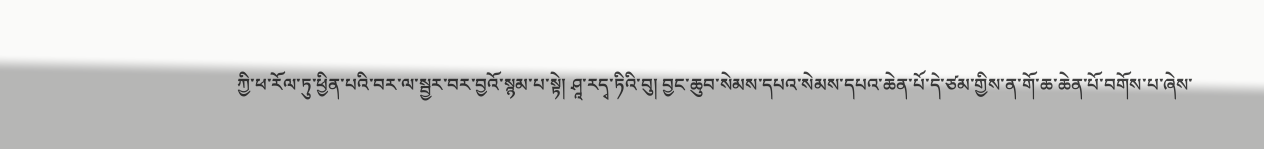ཀྱི་ཕ་རོལ་ཏུ་ཕྱིན་པའི་བར་ལ་སྦྱར་བར་བྱའོ་སྙམ་པ་སྟེ། ཤཱ་རདྭ་ཏིའི་བུ། བྱང་ཆུབ་སེམས་དཔའ་སེམས་དཔའ་ཆེན་པོ་དེ་ཙམ་གྱིས་ན་གོ་ཆ་ཆེན་པོ་བགོས་པ་ཞེས་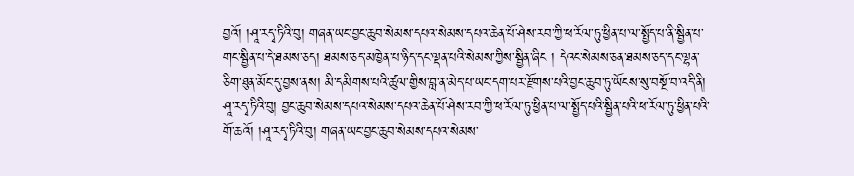བྱའོ། །ཤཱ་རདྭ་ཏིའི་བུ། གཞན་ཡང་བྱང་ཆུབ་སེམས་དཔའ་སེམས་དཔའ་ཆེན་པོ་ཤེས་རབ་ཀྱི་ཕ་རོལ་ཏུ་ཕྱིན་པ་ལ་སྤྱོད་པ་ནི་སྦྱིན་པ་གང་སྦྱིན་པ་དེ་ཐམས་ཅད། ཐམས་ཅད་མཁྱེན་པ་ཉིད་དང་ལྡན་པའི་སེམས་ཀྱིས་སྦྱིན་ཞིང ། དེའང་སེམས་ཅན་ཐམས་ཅད་དང་ལྷན་ཅིག་ཐུན་མོང་དུ་བྱས་ནས། མི་དམིགས་པའི་ཚུལ་གྱིས་བླ་ན་མེད་པ་ཡང་དག་པར་རྫོགས་པའི་བྱང་ཆུབ་ཏུ་ཡོངས་སུ་བསྔོ་བ་འདི་ནི། ཤཱ་རདྭ་ཏིའི་བུ། བྱང་ཆུབ་སེམས་དཔའ་སེམས་དཔའ་ཆེན་པོ་ཤེས་རབ་ཀྱི་ཕ་རོལ་ཏུ་ཕྱིན་པ་ལ་སྤྱོད་པའི་སྦྱིན་པའི་ཕ་རོལ་ཏུ་ཕྱིན་པའི་གོ་ཆའོ། །ཤཱ་རདྭ་ཏིའི་བུ། གཞན་ཡང་བྱང་ཆུབ་སེམས་དཔའ་སེམས་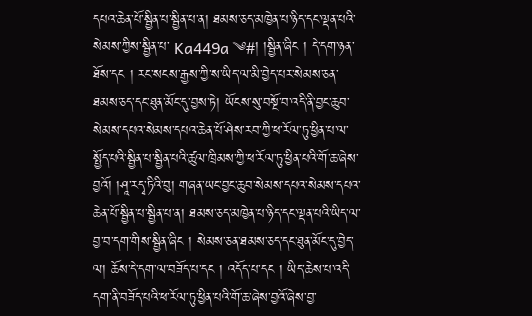དཔའ་ཆེན་པོ་སྦྱིན་པ་སྦྱིན་པ་ན། ཐམས་ཅད་མཁྱེན་པ་ཉིད་དང་ལྡན་པའི་སེམས་ཀྱིས་སྦྱིན་པ་ Ka449a ༄#། །སྦྱིན་ཞིང ། དེ་དག་ཉན་ཐོས་དང ། རང་སངས་རྒྱས་ཀྱི་ས་ཡིད་ལ་མི་བྱེད་པར་སེམས་ཅན་ཐམས་ཅད་དང་ཐུན་མོང་དུ་བྱས་ཏེ། ཡོངས་སུ་བསྔོ་བ་འདི་ནི་བྱང་ཆུབ་སེམས་དཔའ་སེམས་དཔའ་ཆེན་པོ་ཤེས་རབ་ཀྱི་ཕ་རོལ་ཏུ་ཕྱིན་པ་ལ་སྤྱོད་པའི་སྦྱིན་པ་སྦྱིན་པའི་ཚུལ་ཁྲིམས་ཀྱི་ཕ་རོལ་ཏུ་ཕྱིན་པའི་གོ་ཆ་ཞེས་བྱའོ། །ཤཱ་རདྭ་ཏིའི་བུ། གཞན་ཡང་བྱང་ཆུབ་སེམས་དཔའ་སེམས་དཔའ་ཆེན་པོ་སྦྱིན་པ་སྦྱིན་པ་ན། ཐམས་ཅད་མཁྱེན་པ་ཉིད་དང་ལྡན་པའི་ཡིད་ལ་བྱ་བ་དག་གིས་སྦྱིན་ཞིང ། སེམས་ཅན་ཐམས་ཅད་དང་ཐུན་མོང་དུ་བྱེད་ལ། ཆོས་དེ་དག་ལ་བཟོད་པ་དང ། འདོད་པ་དང ། ཡིད་ཆེས་པ་འདི་དག་ནི་བཟོད་པའི་ཕ་རོལ་ཏུ་ཕྱིན་པའི་གོ་ཆ་ཞེས་བྱའོ་ཞེས་བྱ་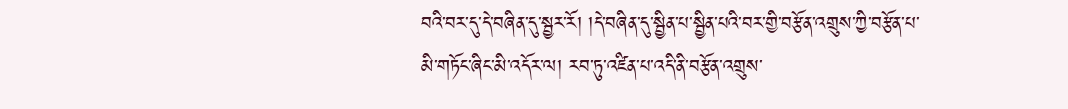བའི་བར་དུ་དེ་བཞིན་དུ་སྦྱར་རོ། །དེ་བཞིན་དུ་སྦྱིན་པ་སྦྱིན་པའི་བར་གྱི་བརྩོན་འགྲུས་ཀྱི་བརྩོན་པ་མི་གཏོང་ཞིང་མི་འདོར་ལ། རབ་ཏུ་འཛིན་པ་འདི་ནི་བརྩོན་འགྲུས་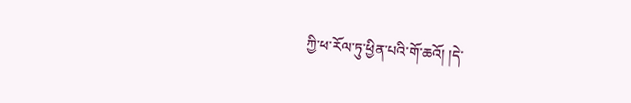ཀྱི་ཕ་རོལ་ཏུ་ཕྱིན་པའི་གོ་ཆའོ། །དེ་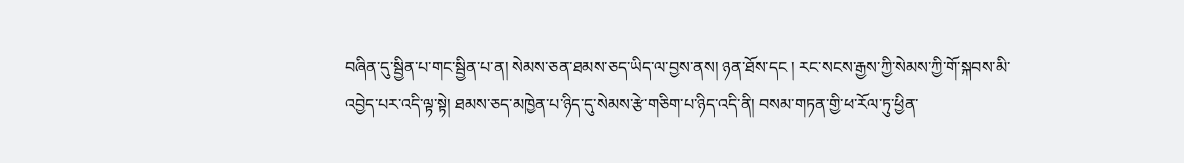བཞིན་དུ་སྦྱིན་པ་གང་སྦྱིན་པ་ན། སེམས་ཅན་ཐམས་ཅད་ཡིད་ལ་བྱས་ནས། ཉན་ཐོས་དང ། རང་སངས་རྒྱས་ཀྱི་སེམས་ཀྱི་གོ་སྐབས་མི་འབྱེད་པར་འདི་ལྟ་སྟེ། ཐམས་ཅད་མཁྱེན་པ་ཉིད་དུ་སེམས་རྩེ་གཅིག་པ་ཉིད་འདི་ནི། བསམ་གཏན་གྱི་ཕ་རོལ་ཏུ་ཕྱིན་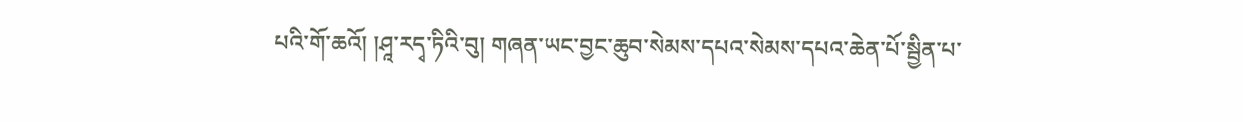པའི་གོ་ཆའོ། །ཤཱ་རདྭ་ཏིའི་བུ། གཞན་ཡང་བྱང་ཆུབ་སེམས་དཔའ་སེམས་དཔའ་ཆེན་པོ་སྦྱིན་པ་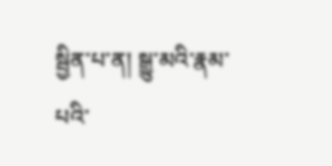སྦྱིན་པ་ན། སྒྱུ་མའི་རྣམ་པའི་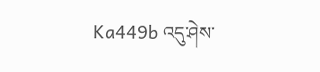Ka449b འདུ་ཤེས་